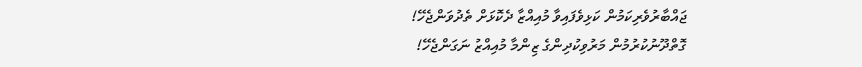ޖައްބާރުވެރިކަމުން ކަޅިވެފައިވާ މުއިއްޒާ ދެކޮޅަށް ތެދުވަންޖެހޭ!
ގޮތްދޫނުކުރުމުން މަރުވިކުދިންގެ ޒިންމާ މުއިއްޒު ނަގަންޖެހޭ!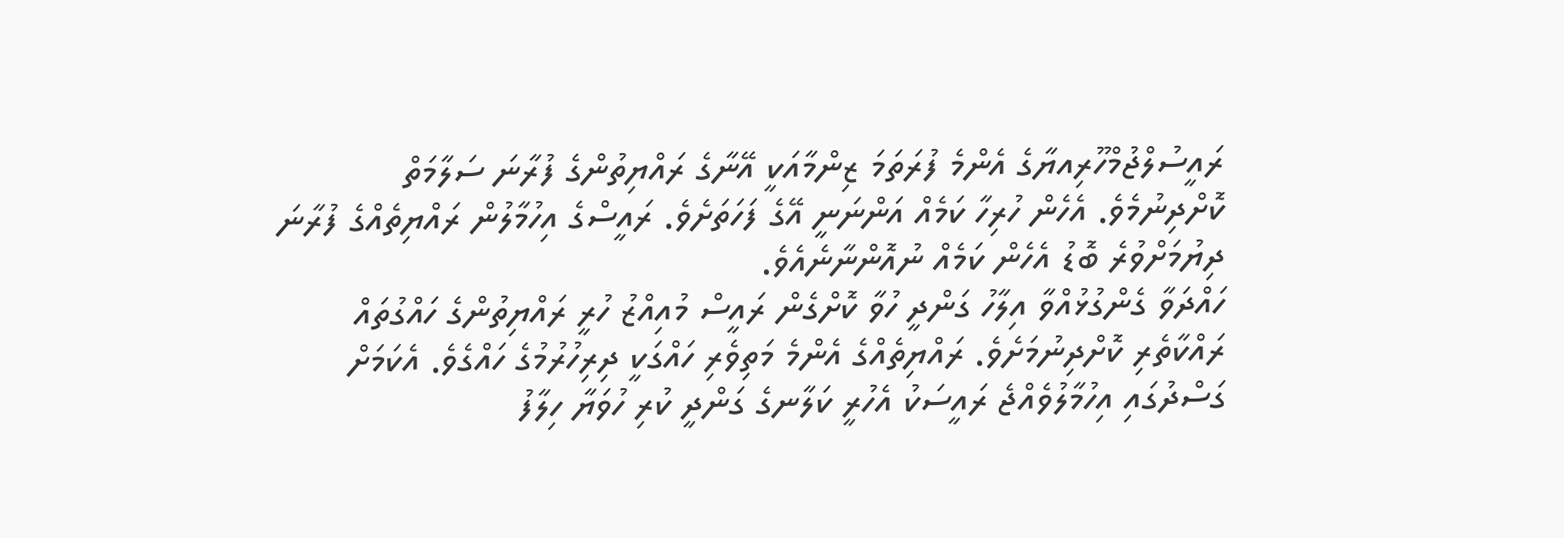ރައީސުލްޖުމްހޫރިއޔާގެ އެންމެ ފުރަތަމަ ޒިންމާއަކީ އޭނާގެ ރައްޔިތުންގެ ފުރާނަ ސަލާމަތް ކޮށްދިނުމެވެ. އެހެން ހުރިހާ ކަމެއް އަންނަނީ އޭގެ ފަހަތަށެވެ. ރައީސްގެ އިހުމާލުން ރައްޔިތެއްގެ ފުރާނަ ދިޔުމަށްވުރެ ބޮޑު އެހެން ކަމެއް ނުއޮންނާނެއެވެ.
ހައްދަވާ ގެންގުޅުއްވާ އިލާހު ގަންދީ ހުވާ ކޮށްގެން ރައީސް މުއިއްޒު ހުރީ ރައްޔިތުންގެ ހައްގުތައް ރައްކާތެރި ކޮށްދިނުމަށެވެ. ރައްޔިތެއްގެ އެންމެ މަތިވެރި ހައްގަކީ ދިރިހުރުމުގެ ހައްގެވެ. އެކަމަށް ގަސްދުގައި އިހުމާލުވެއްޖެ ރައީސަކު އެހުރީ ކަލާނގެ ގަންދީ ކުރި ހުވަޔާ ހިލާފު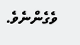ވެގެންނެވެ.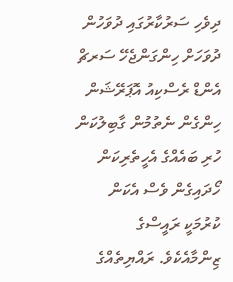ދިވެހި ސަރުކާރުގައި ދުވަހުން ދުވަހަށް ހިންގަންޖެހޭ ސަރޗް އެންޑް ރެސްކިއު އޮޕަރޭޝަން ހިންގެން ނެތުމުން ގާބިލުކަން ހުރި ބައެއްގެ އެހީތެރިކަން ހޯދައިގެން ވެސް އެކަން ކުރުމަކީ ރައީސްގެ ޒިންމާއެކެވެ. ރައްޔިތެއްގެ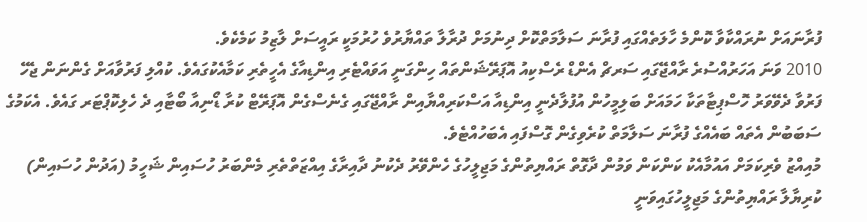ފުރާނައަށް ނުރައްކާވާ ކޮންމެ ހާލަތެއްގައި ފުރާނަ ސަލާމަތްކޮށް ދިނުމަށް ދުރާލާ ތައްޔާރުވެ ހުރުމަކީ ރައީސަށް ލާޒިމު ކަމެކެވެ.
2010 ވަނަ އަހަރުއްސުރެ ރާއްޖޭގައި ސަރޗް އެންޑް ރެސްކިއު އޮޕަރޭޝަންތައް ހިންގަނީ އަވައްޓެރި އިންޑިއާގެ އެހީތެރި ކަމާއެކުގައެވެ. ކުއްލި ފަރުވާއަށް ގެންނަން ޖެހޭ ފަރުވާ ދެވޭވަރު ހޮސްޕިޓާތަކާ ހަމައަށް ބަލިމީހުން އުފުލާދެނީ އިންޑިއާ އަސްކަރިއްޔާއިން ރާއްޖޭގައި ގެނެސްގެން އޮޕަރޭޓް ކުރާ ޑޯނިއާ ބޯޓާއި ދެ ހެލިކޮޕްޓަރ ގައެވެ. އެކަމުގެ ސަބަބުން އެތައް ބައެއްގެ ފުރާނަ ސަލާމަތް ކުރެވިގެން ގޮސްފައި އެބަހުއްޓެވެ.
މުއިއްޒު ވެރިކަމަށް އައުމާއެކު ކަންކަން ވަމުން ދާގޮތް ރައްޔިތުންގެ މަޖިލީހުގެ ހެންވޭރު ދެކުނު ދާއިރާގެ އިއްޒަތްތެރި މެންބަރު ހުސައިން ޝަހީމު (އަދުން ހުސައިން) ކުރިޔާލާ ރައްޔިތުންގެ މަޖިލީހުގައިވަނީ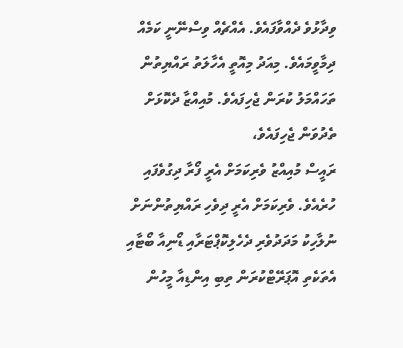ވިދާޅުވެ ދެއްވާފައެވެ. އެއްޗެއް ވިސްނޭނީ ކަމެއް ދިމާވީމައެވެ. މިއަދު މިއޮތީ އެހާލަތު ރައްޔިތުން ތަހައްމަލު ކުރަން ޖެހިފައެވެ. މުއިއްޒާ ދެކޮޅަށް ތެދުވަން ޖެހިފައެވެ،
ރައީސް މުއިއްޒު ވެރިކަމަށް އެރީ ފޯރާ ދިގުވެފައި ހުރެއެވެ. ވެރިކަމަށް އެރީ ދިވެހި ރައްޔިތުންނަށް ނުލާހިކު މަދަދުވެރި ދެހެލިކޮޕްޓަރާއި ޑޯނިއާ ބޯޓާއި އެތަކެތި އޮޕަރޭޓްކުރަން ތިބި އިންޑިއާ މީހުން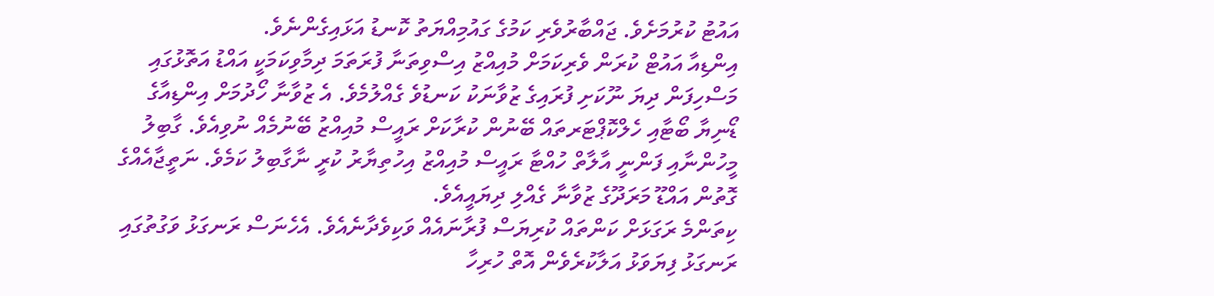އައުޓު ކުރުމަށެވެ. ޖައްބާރުވެރި ކަމުގެ ގައުމިއްޔަތު ކޮނޑު އަޅައިގެންނެވެ.
އިންޑިއާ އައުޓް ކުރަން ވެރިކަމަށް މުއިއްޒު އިސްވިތަނާ ފުރަތަމަ ދިމާވިކަމަކީ އައްޑު އަތޮޅުގައި މަސްހިފަން ދިޔަ ނޫކަށި ފުރައިގެ ޒުވާނަކު ކަނޑުވެ ގެއްލުމެވެ. އެ ޒުވާނާ ހޯދުމަށް އިންޑިއާގެ ޑޯނިޔާ ބޯޓާއި ހެލްކޮޕްޓަރތައް ބޭނުން ކުރާކަށް ރައީސް މުއިއްޒު ބޭނުމެއް ނުވިއެވެ. ގާބިލު މީހުންނާއި ފަންނީ އާލާތް ހުއްޓާ ރައީސް މުއިއްޒު އިހުތިޔާރު ކުރީ ނާގާބިލު ކަމެވެ. ނަތީޖާއެއްގެ ގޮތުން އައްޑޫ މަރަދޫގެ ޒުވާނާ ގެއްލި ދިޔައީއެވެ.
ކިތަންމެ ރަގަޅަށް ކަންތައް ކުރިޔަސް ފުރާނައެއް ވަކިވެދާނެއެވެ. އެހެނަސް ރަނގަޅު ވަގުތުގައި ރަނގަޅު ފިޔަވަޅު އަލާކުރެވެން އޮތް ހުރިހާ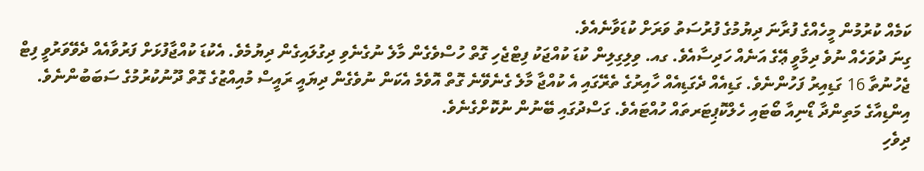ކަމެއް ކުރުމުން މީހެއްގެ ފުރާނަ ދިޔުމުގެ ފުރުސަތު ވަރަށް ކުޑަވާނެއެވެ.
ގިނަ ދުވަހެއް ނުވެ ދިމާވީ ޢޭގެ އަނެއް ހަދިސާއެވެ. ގއ. ވިލިގިލިން ކުޑަ ކުއްޖަކު ފިޓްޖެހި ގޮތް ހުސްވެގެން މާލެ ނުގެނެވި ދިގުލައިގެން ދިޔުމެވެ. އެކުޑަ ކުއްޖާފުޅަށް ފަރުވާއެއް ދެވޭވަރުވީ ފިޓް ޖެހުނުތާ 16 ގަޑިއިރު ފަހުންނެވެ. ގަޑިއެއް ދެގަޑިއެއް ހާއިރުގެ ތެރޭގައި އެ ކުއްޖާ މާލެ ގެނެވޭނެ ގޮތް އޮވެމެ އެކަން ނުވެގެން ދިޔައީ ރައީސް މުއިއްޒުގެ ގޮތް ދޫނުކުރުމުގެ ސަބަބުންނެވެ. އިންޑިއާގެ މަތިންދާ ޑޯނިއާ ބޯޓައި ހެލްކޮޕިޓަރތައް ހުއްޓައެވެ. ގަސްދުގައި ބޭނުން ނުކޮށްގެނެވެ.
ދިވެހި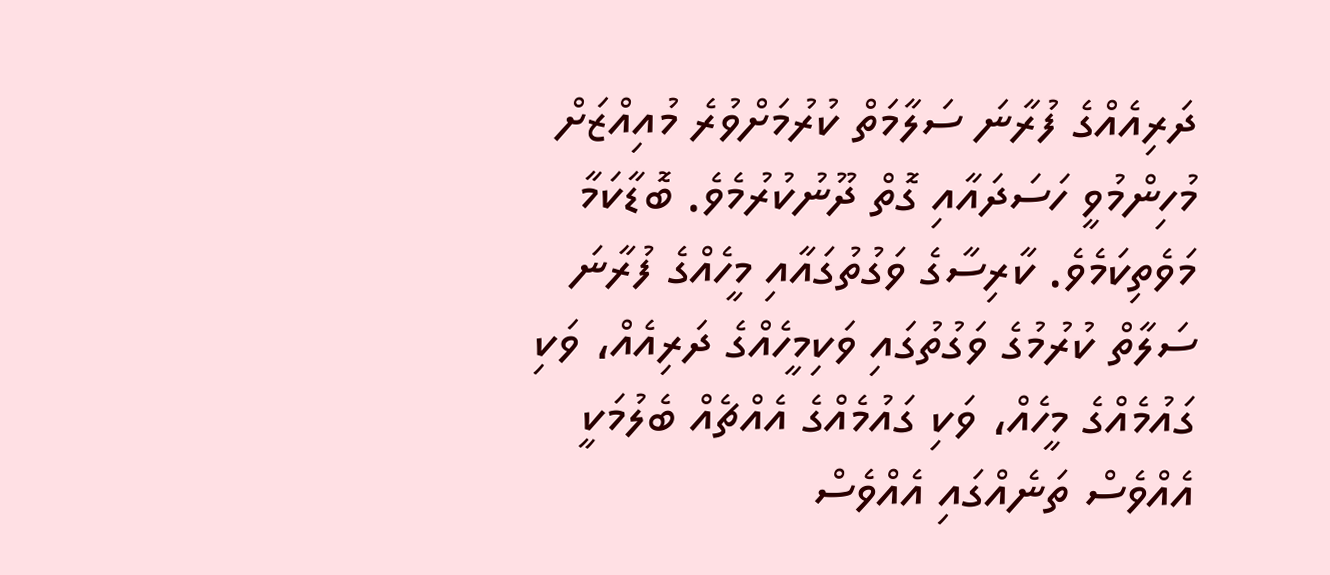ދަރިއެއްގެ ފުރާނަ ސަލާމަތް ކުރުމަށްވުރެ މުއިއްޒަށް މުހިންމުވީ ހަސަދައާއި ގޮތް ދޫނުކުރުމެވެ. ބޮޑާކަމާ މަވެތިކަމެވެ. ކާރިސާގެ ވަގުތުގައާއި މީހެއްގެ ފުރާނަ ސަލާތް ކުރުމުގެ ވަގުތުގައި ވަކިމީހެއްގެ ދަރިއެއް، ވަކި ގައުމެއްގެ މީހެއް، ވަކި ގައުމެއްގެ އެއްޗެއް ބެލުމަކީ އެއްވެސް ތަނެއްގައި އެއްވެސް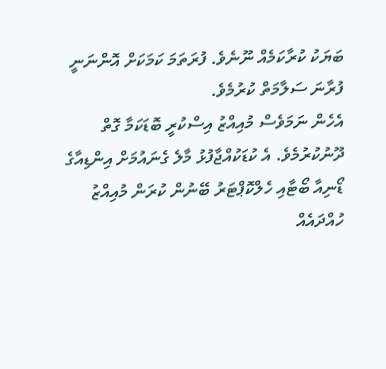ބަޔަކު ކުރާކަމެއް ނޫނެވެ. ފުރަތަމަ ކަމަކަށް އޮންނަނީ ފުރާނަ ސަލާމަތް ކުރުމެވެ.
އެހެން ނަމަވެސް މުއިއްޒު އިސްކުރީ ބޮޑަކަމާ ގޮތް ދޫނުކުރުމެވެ. އެ ކުޑަކުއްޖާފުޅު މާލެ ގެނައުމަށް އިންޑިއާގެ ޑޯނިއާ ބޯޓާއި ހެލްކޮޕްޓަރު ބޭނުން ކުރަން މުއިއްޒު ހުއްދައެއް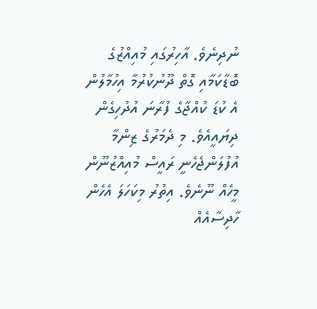ނުދިނެވެ. އާހިރުގައި މުއިއްޒުގެ ބޮޑާކަމާއި ގޮތް ދޫނުކުރުމާ އިހުމާލުން އެ ކުޑަ ކުއްޖާގެ ފުރާނަ އުދުހިގެން ދިޔައީއެވެ. މި ދެމަރުގެ ޒިންމާ އުފުލަންޖެހެނީ ރައީސް މުއިއްޒުނޫން މީހެއް ނޫނެވެ. އިތުރު މިކަހަލަ އެހެން ހާދިސާއެއް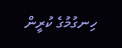ހިނގުމުގެ ކުރީން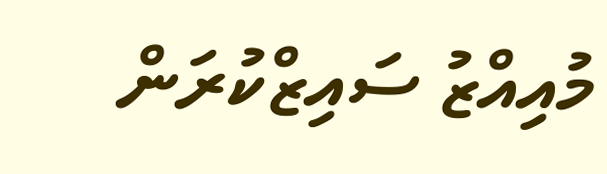މުއިއްޒު ސައިޒްކުރަން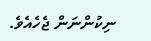ނިކުންނަން ޖެހެއެވެ.